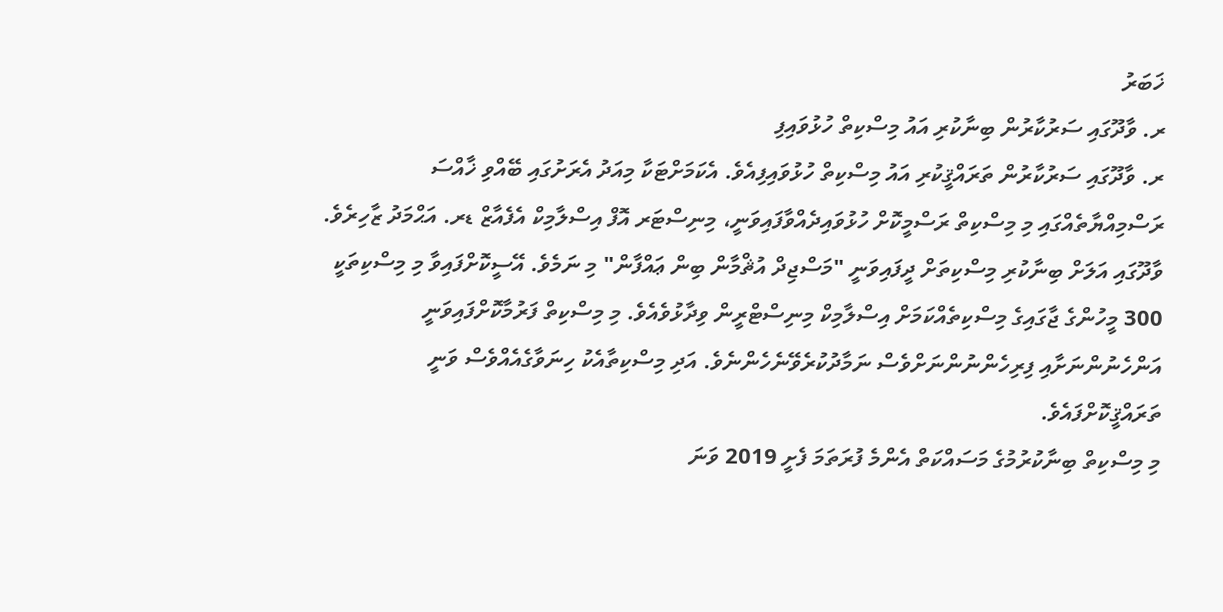ޚަބަރު
ރ. ވާދޫގައި ސަރުކާރުން ބިނާކުރި އައު މިސްކިތް ހުޅުވައިފި
ރ. ވާދޫގައި ސަރުކާރުން ތަރައްޤީކުރި އައު މިސްކިތް ހުޅުވައިފިއެވެ. އެކަމަށްޓަކާ މިއަދު އެރަށުގައި ބޭއްވި ޚާއްސަ ރަސްމިއްޔާތެއްގައި މި މިސްކިތް ރަސްމީކޮށް ހުޅުވައިދެއްވާފައިވަނީ، މިނިސްޓަރ އޮފް އިސްލާމިކް އެފެއާޒް ޑރ. އަޙްމަދު ޒާހިރެވެ.
ވާދޫގައި އަލަށް ބިނާކުރި މިސްކިތަށް ދީފައިވަނީ "މަސްޖިދް އުޘްމާން ބިން ޢައްފާން" މި ނަމެވެ. އޭސީކޮށްފައިވާ މި މިސްކިތަކީ 300 މީހުންގެ ޖާގައިގެ މިސްކިތެއްކަމަށް އިސްލާމިކް މިނިސްޓްރީން ވިދާޅުވެއެވެ. މި މިސްކިތް ފަރުމާކޮށްފައިވަނީ އަންހެނުންނަށާއި ފިރިހެންނުންނަށްވެސް ނަމާދުކުރެވޭނެހެންނެވެ. އަދި މިސްކިތާއެކު ހިނަވާގެއެއްވެސް ވަނީ ތަރައްޤީކޮށްފައެވެ.
މި މިސްކިތް ބިނާކުރުމުގެ މަސައްކަތް އެންމެ ފުރަތަމަ ފެށީ 2019 ވަނަ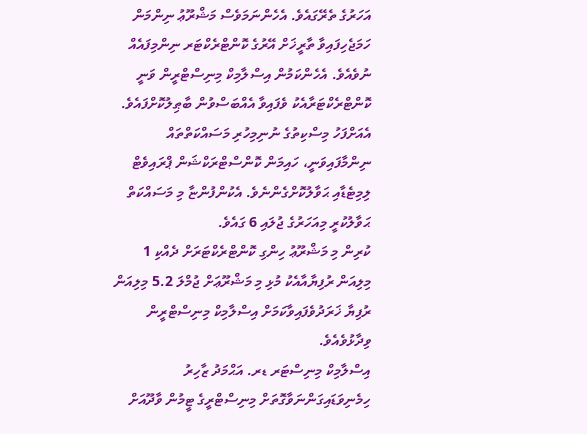އަހަރުގެ ތެރޭގައެވެ. އެހެންނަމަވެސް މަޝްރޫޢު ނިންމަން ހަމަޖެހިފައިވާ ތާރީޚަށް އޭރުގެ ކޮންޓްރެކްޓަރ ނިންމިފައެއް ނުވެއެވެ. އެހެންކަމުން އިސްލާމިކް މިނިސްޓްރީން ވަނީ ކޮންޓްރެކްޓަރާއެކު ވެފައިވާ އެއްބަސްވުން ބާޠިލުކޮށްފައެވެ.
އެއަށްފަހު މިސްކިތުގެ ނުނިމިހުރި މަސައްކަތްތައް ނިންމާފައިވަނީ، ހައިމަން ކޮންސްޓްރަކްޝަން ޕްރައިވެޓް ލިމިޓެޑާއި ޙަވާލުކޮށްގެންނެވެ. އެކުންފުންޏާ މި މަސައްކަތް ޙަވާލުކުރީ މިއަހަރުގެ ޖުލައި 6 ގައެވެ.
ކުރިން މި މަޝްރޫޢު ހިންގި ކޮންޓްރެކްޓަރަށް ދެއްކި 1 މިލިއަން ރުފިޔާއާއެކު މުޅި މި މަޝްރޫޢަށް ޖުމްލަ 5.2 މިލިއަން ރުފިޔާ ޚަރަދުވެފައިވާކަމަށް އިސްލާމިކް މިނިސްޓްރީން ވިދާޅުވެއެވެ.
އިސްލާމިކް މިނިސްޓަރ ޑރ. އަޙްމަދު ޒާހިރު ހިމެނިވަޑައިގަންނަވާގޮތަށް މިނިސްޓްރީގެ ޓީމުން ވާދޫއަށް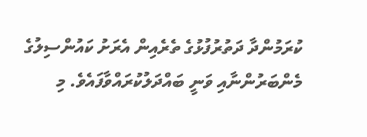ކުރަމުންދާ ދަތުރުފުޅުގެ ތެރެއިން އެރަށު ކައުންސިލުގެ މެންބަރުންނާއި ވަނީ ބައްދަލުކުރައްވާފައެވެ. މި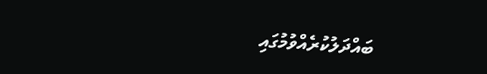ބައްދަލުކުރެއްވުމުގައި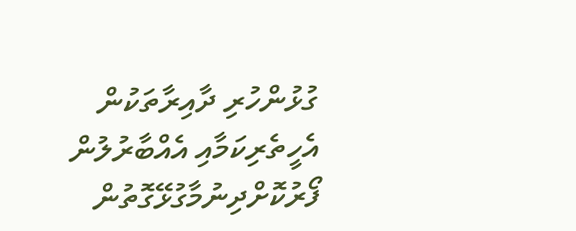ގުޅުންހުރި ދާއިރާތަކުން އެހީތެރިކަމާއި އެއްބާރުލުން ފޯރުކޮށްދިނުމާގުޅޭގޮތުން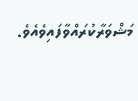މަޝްވަރާކުރައްވާފައިވެއެވެ.